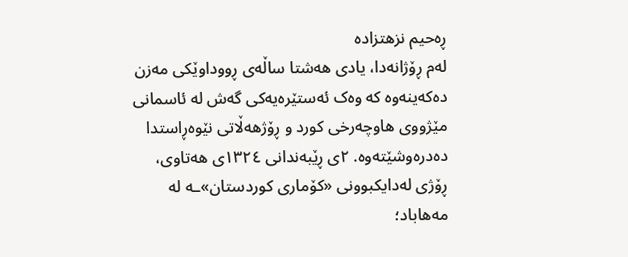ڕەحیم نزهتزادە
لەم ڕۆژانەدا، یادی هەشتا ساڵەی ڕووداوێکی مەزن دەکەینەوە کە وەک ئەستێرەیەکی گەش لە ئاسمانی مێژووی هاوچەرخی کورد و ڕۆژهەڵاتی نێوەڕاستدا دەدرەوشێتەوە. ٢ی ڕێبەندانی ١٣٢٤ی هەتاوی، ڕۆژی لەدایکبوونی «کۆماری کوردستان»ـە لە مەهاباد؛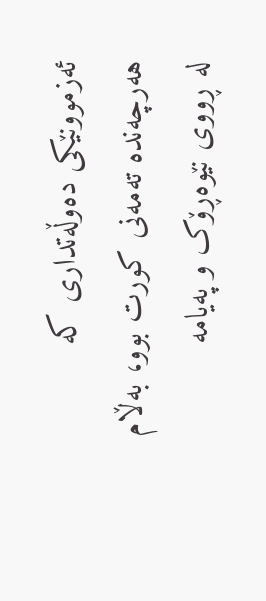ئەزموونێکی دەوڵەتداری کە هەرچەندە تەمەنی کورت بوو، بەڵام لە ڕووی نێوەڕۆک و پەیامە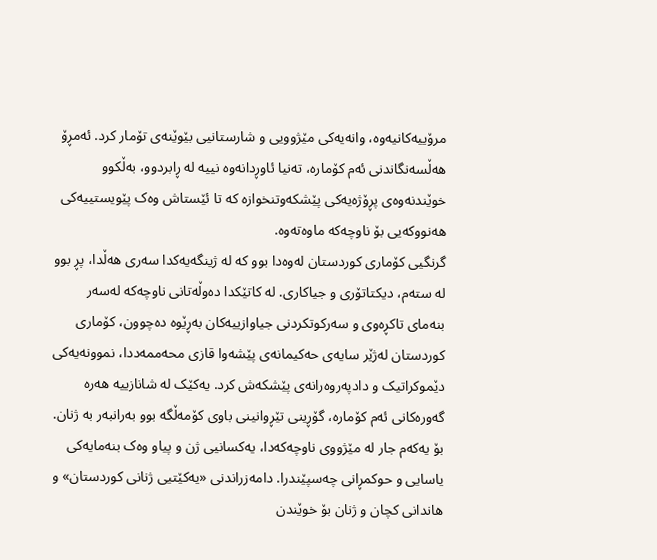مرۆییەکانیەوە، وانەیەکی مێژوویی و شارستانیی بێوێنەی تۆمار کرد. ئەمڕۆ هەڵسەنگاندنی ئەم کۆمارە، تەنیا ئاوڕدانەوە نییە لە ڕابردوو، بەڵکوو خوێندنەوەی پڕۆژەیەکی پێشکەوتنخوازە کە تا ئێستاش وەک پێویستییەکی هەنووکەیی بۆ ناوچەکە ماوەتەوە.
گرنگیی کۆماری کوردستان لەوەدا بوو کە لە ژینگەیەکدا سەری هەڵدا، پڕ بوو لە ستەم، دیکتاتۆری و جیاکاری. لە کاتێکدا دەوڵەتانی ناوچەکە لەسەر بنەمای تاکڕەوی و سەرکوتکردنی جیاوازییەکان بەڕێوە دەچوون، کۆماری کوردستان لەژێر سایەی حەکیمانەی پێشەوا قازی محەممەددا، نموونەیەکی دێموکراتیک و دادپەروەرانەی پێشکەش کرد. یەکێک لە شانازییە هەرە گەورەکانی ئەم کۆمارە، گۆڕینی تێڕوانینی باوی کۆمەڵگە بوو بەرانبەر بە ژنان. بۆ یەکەم جار لە مێژووی ناوچەکەدا، یەکسانیی ژن و پیاو وەک بنەمایەکی یاسایی و حوکمڕانی چەسپێندرا. دامەزراندنی «یەکێتیی ژنانی کوردستان» و هاندانی کچان و ژنان بۆ خوێندن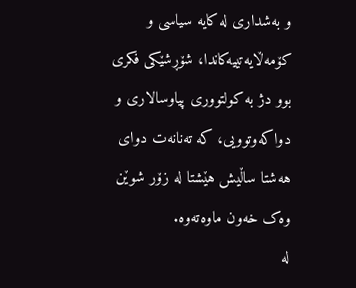و بەشداری لە کایە سیاسی و کۆمەڵایەتییەکاندا، شۆڕشێکی فکری بوو دژ بە کولتووری پیاوسالاری و دواکەوتوویی، کە تەنانەت دوای هەشتا ساڵیش هێشتا لە زۆر شوێن وەک خەون ماوەتەوە.
لە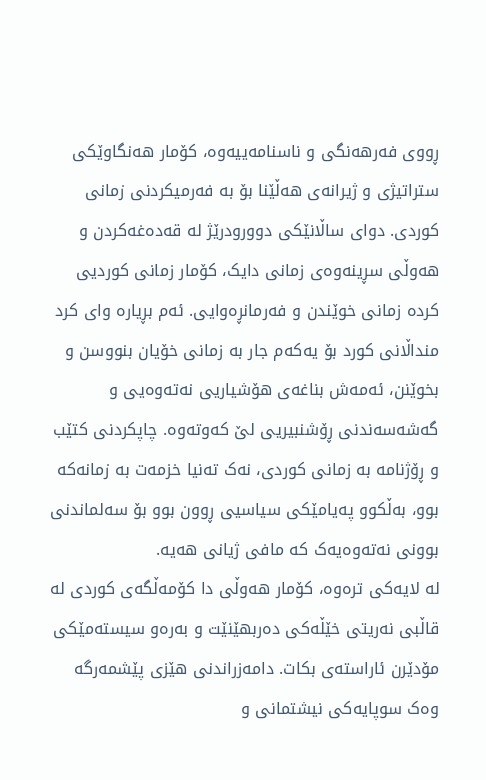ڕووی فەرهەنگی و ناسنامەییەوە، کۆمار هەنگاوێکی ستراتیژی و ژیرانەی هەڵێنا بۆ بە فەرمیکردنی زمانی کوردی. دوای ساڵانێکی دوورودرێژ لە قەدەغەکردن و هەوڵی سڕینەوەی زمانی دایک، کۆمار زمانی کوردیی کردە زمانی خوێندن و فەرمانڕەوایی. ئەم بڕیارە وای کرد منداڵانی کورد بۆ یەکەم جار بە زمانی خۆیان بنووسن و بخوێنن، ئەمەش بناغەی هۆشیاریی نەتەوەیی و گەشەسەندنی ڕۆشنبیریی لێ کەوتەوە. چاپکردنی کتێب و ڕۆژنامە بە زمانی کوردی، نەک تەنیا خزمەت بە زمانەکە بوو، بەڵکوو پەیامێکی سیاسیی ڕوون بوو بۆ سەلماندنی بوونی نەتەوەیەک کە مافی ژیانی هەیە.
لە لایەکی ترەوە، کۆمار هەوڵی دا کۆمەڵگەی کوردی لە قاڵبی نەریتی خێڵەکی دەربهێنێت و بەرەو سیستەمێکی مۆدێرن ئاراستەی بکات. دامەزراندنی هێزی پێشمەرگە وەک سوپایەکی نیشتمانی و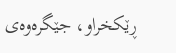ڕێکخراو، جێگرەوەی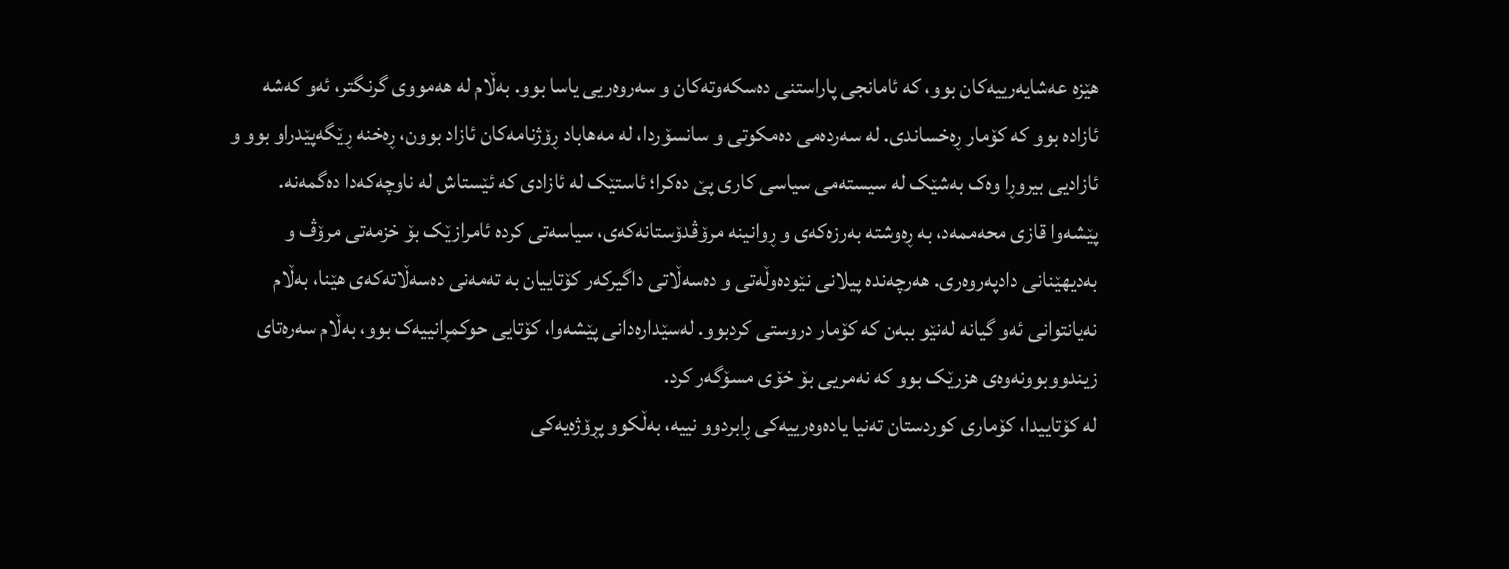هێزە عەشایەرییەکان بوو، کە ئامانجی پاراستنی دەسکەوتەکان و سەروەریی یاسا بوو. بەڵام لە هەمووی گرنگتر، ئەو کەشە ئازادە بوو کە کۆمار ڕەخساندی. لە سەردەمی دەمکوتی و سانسۆردا، لە مەهاباد ڕۆژنامەکان ئازاد بوون، ڕەخنە ڕێگەپێدراو بوو و ئازادیی بیروڕا وەک بەشێک لە سیستەمی سیاسی کاری پێ دەکرا؛ ئاستێک لە ئازادی کە ئێستاش لە ناوچەکەدا دەگمەنە.
پێشەوا قازی محەممەد، بە ڕەوشتە بەرزەکەی و ڕوانینە مرۆڤدۆستانەکەی، سیاسەتی کردە ئامرازێک بۆ خزمەتی مرۆڤ و بەدیهێنانی دادپەروەری. هەرچەندە پیلانی نێودەوڵەتی و دەسەڵاتی داگیرکەر کۆتاییان بە تەمەنی دەسەڵاتەکەی هێنا، بەڵام نەیانتوانی ئەو گیانە لەنێو ببەن کە کۆمار دروستی کردبوو. لەسێدارەدانی پێشەوا، کۆتایی حوکمڕانییەک بوو، بەڵام سەرەتای زیندووبوونەوەی هزرێک بوو کە نەمریی بۆ خۆی مسۆگەر کرد.
لە کۆتاییدا، کۆماری کوردستان تەنیا یادەوەرییەکی ڕابردوو نییە، بەڵکوو پڕۆژەیەکی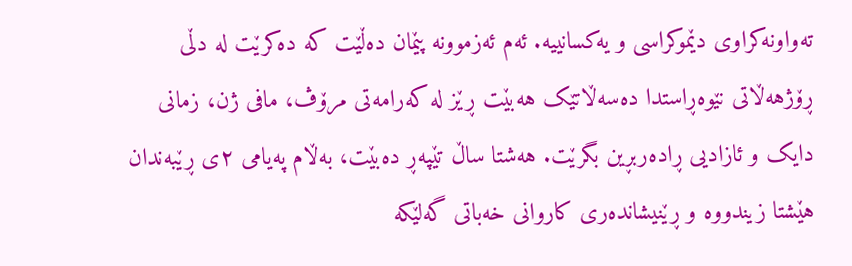تەواونەکراوی دێموکراسی و یەکسانییە. ئەم ئەزموونە پێمان دەڵێت کە دەکرێت لە دڵی ڕۆژهەڵاتی نێوەڕاستدا دەسەڵاتێک هەبێت ڕێز لە کەرامەتی مرۆڤ، مافی ژن، زمانی دایک و ئازادیی ڕادەربڕین بگرێت. هەشتا ساڵ تێپەڕ دەبێت، بەڵام پەیامی ٢ی ڕێبەندان هێشتا زیندووە و ڕێنیشاندەری کاروانی خەباتی گەلێکە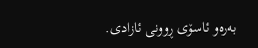بەرەو ئاسۆی ڕوونی ئازادی.